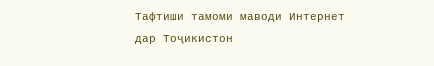Тафтиши тамоми маводи Интернет дар Тоҷикистон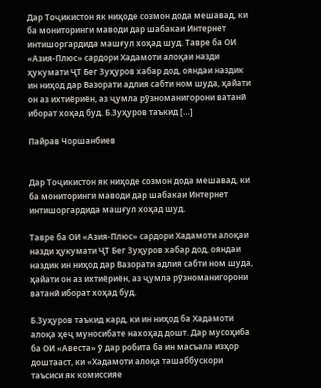Дар Тоҷикистон як ниҳоде созмон дода мешавад, ки ба мониторинги маводи дар шабакаи Интернет интишоргардида машғул хоҳад шуд. Тавре ба ОИ «Азия-Плюс» сардори Хадамоти алоқаи назди ҳукумати ҶТ Бег Зуҳуров хабар дод, ояндаи наздик ин ниҳод дар Вазорати адлия сабти ном шуда, ҳайати он аз ихтиёриён, аз ҷумла рӯзноманигорони ватанӣ иборат хоҳад буд. Б.Зуҳуров таъкид […]

Пайрав Чоршанбиев


Дар Тоҷикистон як ниҳоде созмон дода мешавад, ки ба мониторинги маводи дар шабакаи Интернет интишоргардида машғул хоҳад шуд.

Тавре ба ОИ «Азия-Плюс» сардори Хадамоти алоқаи назди ҳукумати ҶТ Бег Зуҳуров хабар дод, ояндаи наздик ин ниҳод дар Вазорати адлия сабти ном шуда, ҳайати он аз ихтиёриён, аз ҷумла рӯзноманигорони ватанӣ иборат хоҳад буд.

Б.Зуҳуров таъкид кард, ки ин ниҳод ба Хадамоти алоқа ҳеҷ муносибате нахоҳад дошт. Дар мусоҳиба ба ОИ «Авеста» ӯ дар робита ба ин масъала изҳор доштааст, ки «Хадамоти алоқа ташаббускори таъсиси як комиссияе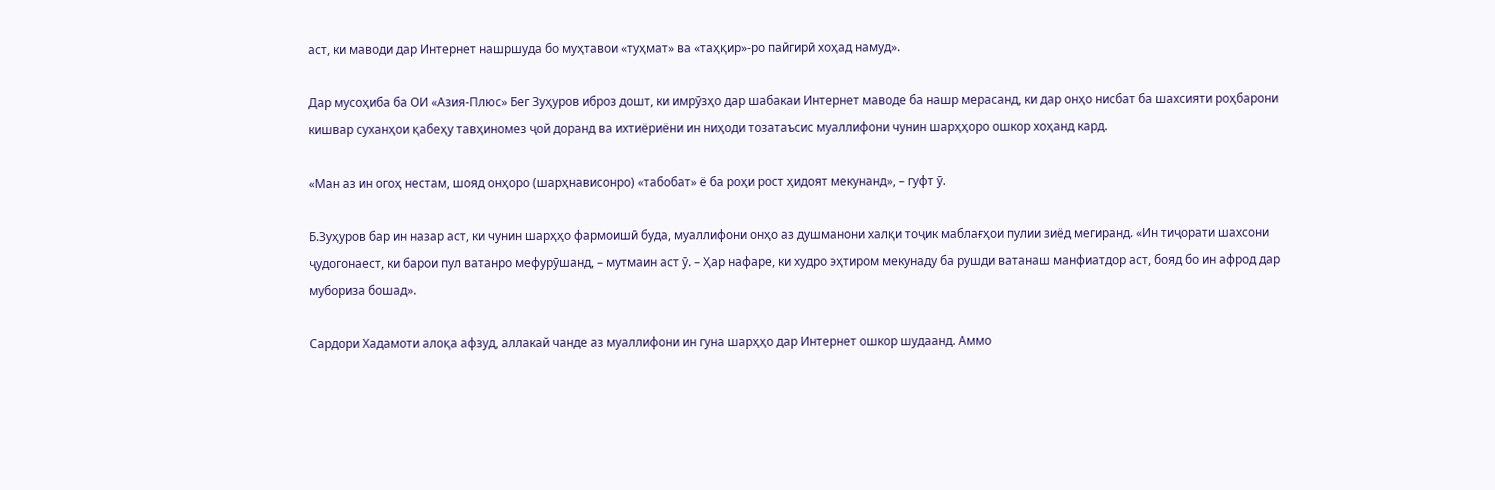аст, ки маводи дар Интернет нашршуда бо муҳтавои «туҳмат» ва «таҳқир»-ро пайгирӣ хоҳад намуд».

Дар мусоҳиба ба ОИ «Азия-Плюс» Бег Зуҳуров иброз дошт, ки имрӯзҳо дар шабакаи Интернет маводе ба нашр мерасанд, ки дар онҳо нисбат ба шахсияти роҳбарони кишвар суханҳои қабеҳу тавҳиномез ҷой доранд ва ихтиёриёни ин ниҳоди тозатаъсис муаллифони чунин шарҳҳоро ошкор хоҳанд кард.

«Ман аз ин огоҳ нестам, шояд онҳоро (шарҳнависонро) «табобат» ё ба роҳи рост ҳидоят мекунанд», – гуфт ӯ.

Б.Зуҳуров бар ин назар аст, ки чунин шарҳҳо фармоишӣ буда, муаллифони онҳо аз душманони халқи тоҷик маблағҳои пулии зиёд мегиранд. «Ин тиҷорати шахсони ҷудогонаест, ки барои пул ватанро мефурӯшанд, – мутмаин аст ӯ. – Ҳар нафаре, ки худро эҳтиром мекунаду ба рушди ватанаш манфиатдор аст, бояд бо ин афрод дар мубориза бошад».

Сардори Хадамоти алоқа афзуд, аллакай чанде аз муаллифони ин гуна шарҳҳо дар Интернет ошкор шудаанд. Аммо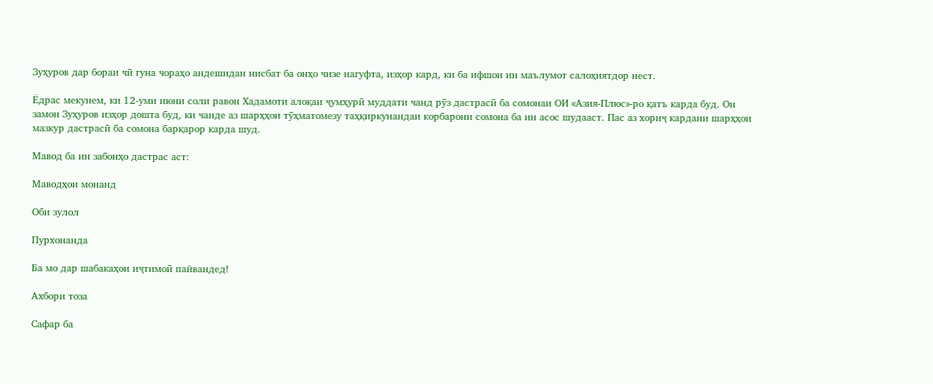Зуҳуров дар бораи чӣ гуна чораҳо андешидан нисбат ба онҳо чизе нагуфта, изҳор кард, ки ба ифшои ин маълумот салоҳиятдор нест.

Ёдрас мекунем, ки 12-уми июни соли равон Хадамоти алоқаи ҷумҳурӣ муддати чанд рӯз дастрасӣ ба сомонаи ОИ «Азия-Плюс»-ро қатъ карда буд. Он замон Зуҳуров изҳор дошта буд, ки чанде аз шарҳҳои тӯҳматомезу таҳқиркунандаи корбарони сомона ба ин асос шудааст. Пас аз хориҷ кардани шарҳҳои мазкур дастрасӣ ба сомона барқарор карда шуд.

Мавод ба ин забонҳо дастрас аст:

Маводҳои монанд

Оби зулол

Пурхонанда

Ба мо дар шабакаҳои иҷтимоӣ пайвандед!

Ахбори тоза

Сафар ба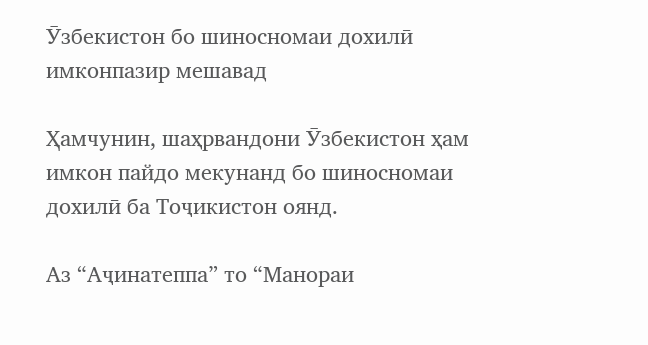Ӯзбекистон бо шиносномаи дохилӣ имконпазир мешавад

Ҳамчунин, шаҳрвандони Ӯзбекистон ҳам имкон пайдо мекунанд бо шиносномаи дохилӣ ба Тоҷикистон оянд.

Аз “Аҷинатеппа” то “Манораи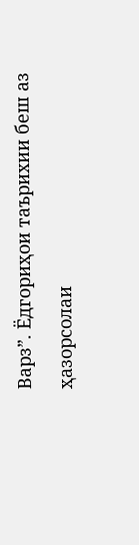Варз”. Ёдгориҳои таърихии беш аз ҳазорсолаи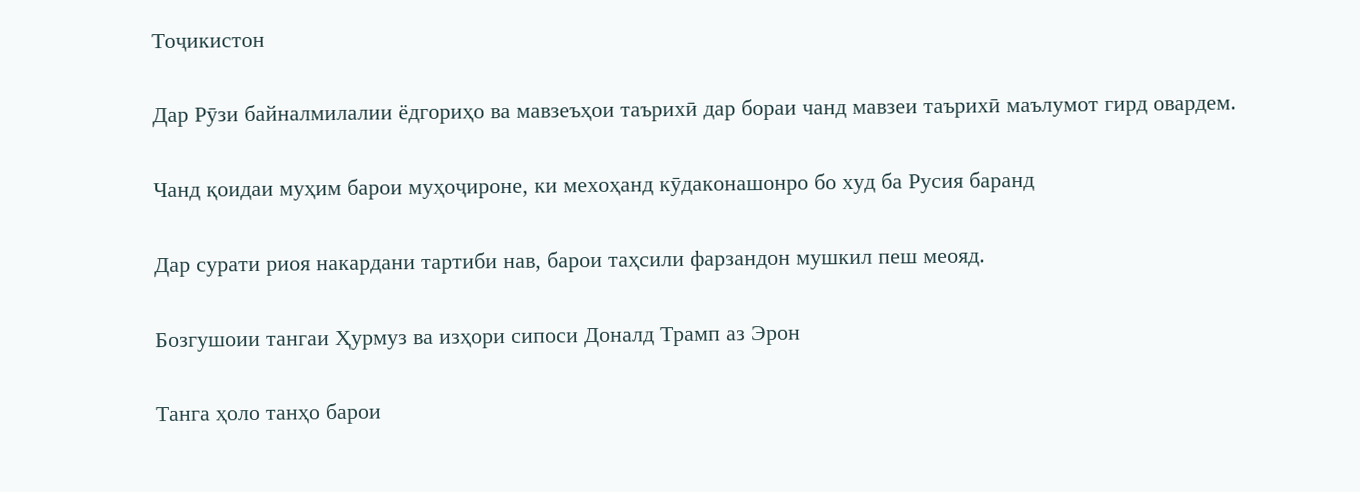Тоҷикистон

Дар Рӯзи байналмилалии ёдгориҳо ва мавзеъҳои таърихӣ дар бораи чанд мавзеи таърихӣ маълумот гирд овардем.

Чанд қоидаи муҳим барои муҳоҷироне, ки мехоҳанд кӯдаконашонро бо худ ба Русия баранд

Дар сурати риоя накардани тартиби нав, барои таҳсили фарзандон мушкил пеш меояд.

Бозгушоии тангаи Ҳурмуз ва изҳори сипоси Доналд Трамп аз Эрон

Танга ҳоло танҳо барои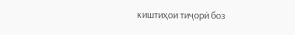киштиҳои тиҷорӣ боз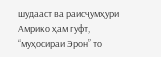шудааст ва раисҷумҳури Амрико ҳам гуфт, “муҳосираи Эрон” то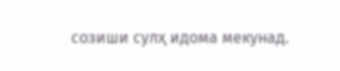созиши сулҳ идома мекунад.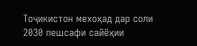Тоҷикистон мехоҳад дар соли 2030 пешсафи сайёҳии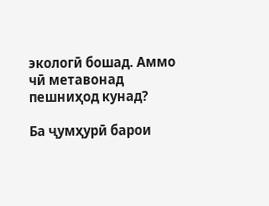экологӣ бошад. Аммо чӣ метавонад пешниҳод кунад?

Ба ҷумҳурӣ барои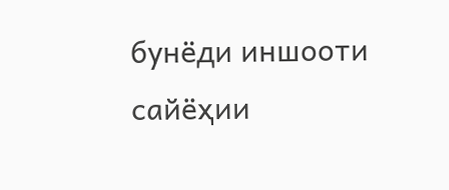бунёди иншооти сайёҳии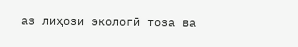аз лиҳози экологӣ тоза ва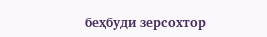беҳбуди зерсохтор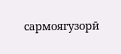сармоягузорӣ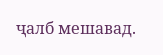ҷалб мешавад.